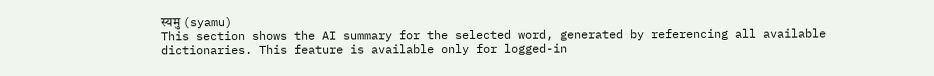स्यमु (syamu)
This section shows the AI summary for the selected word, generated by referencing all available dictionaries. This feature is available only for logged-in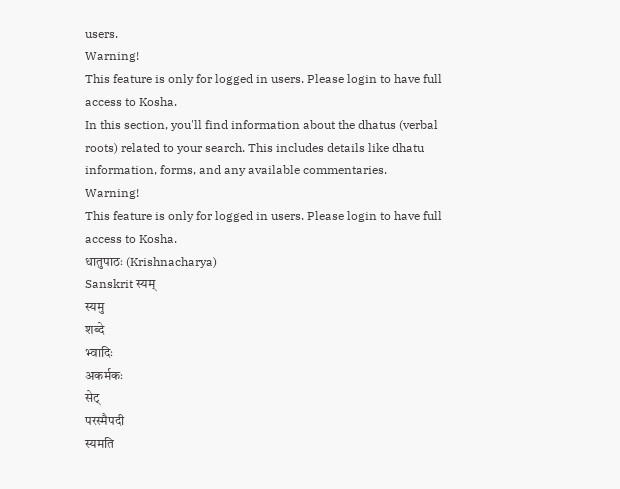users.
Warning!
This feature is only for logged in users. Please login to have full access to Kosha.
In this section, you'll find information about the dhatus (verbal roots) related to your search. This includes details like dhatu information, forms, and any available commentaries.
Warning!
This feature is only for logged in users. Please login to have full access to Kosha.
धातुपाठः (Krishnacharya)
Sanskrit स्यम्
स्यमु
शब्दे
भ्वादिः
अकर्मकः
सेट्
परस्मैपदी
स्यमति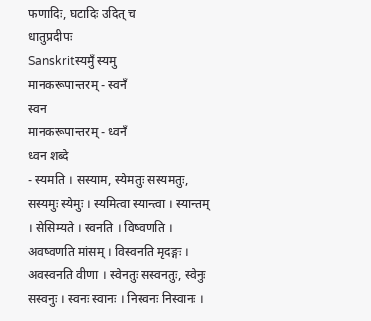फणादिः, घटादिः उदित् च
धातुप्रदीपः
Sanskritस्यमुँ स्यमु
मानकरूपान्तरम् - स्वनँ
स्वन
मानकरूपान्तरम् - ध्वनँ
ध्वन शब्दे
- स्यमति । सस्याम, स्येमतुः सस्यमतुः, सस्यमुः स्येमुः । स्यमित्वा स्यान्त्वा । स्यान्तम् । सेसिम्यते । स्वनति । विष्वणति । अवष्वणति मांसम् । विस्वनति मृदङ्गः । अवस्वनति वीणा । स्वेनतुः सस्वनतुः, स्वेनुः सस्वनुः । स्वनः स्वानः । निस्वनः निस्वानः ।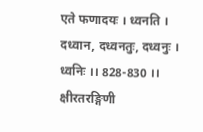एते फणादयः । ध्वनति । दध्वान, दध्वनतुः, दध्वनुः । ध्वनिः ।। 828-830 ।।
क्षीरतरङ्गिणी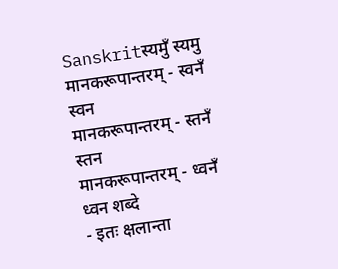Sanskritस्यमुँ स्यमु
मानकरूपान्तरम् - स्वनँ
स्वन
मानकरूपान्तरम् - स्तनँ
स्तन
मानकरूपान्तरम् - ध्वनँ
ध्वन शब्दे
- इतः क्षलान्ता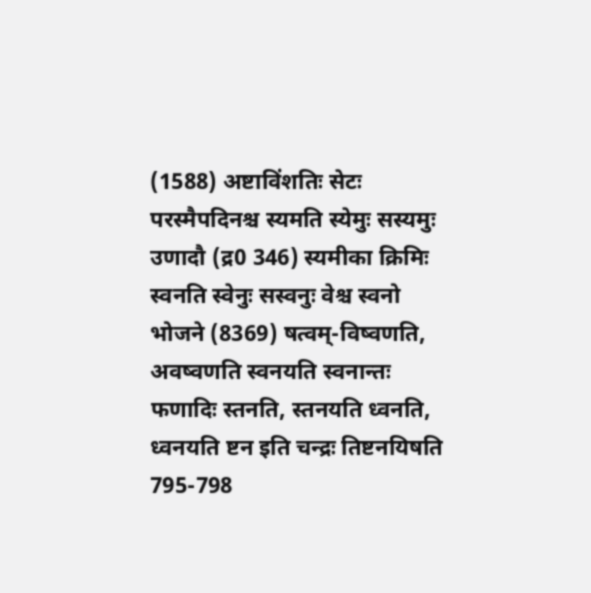(1588) अष्टाविंशतिः सेटः परस्मैपदिनश्च स्यमति स्येमुः सस्यमुः उणादौ (द्र0 346) स्यमीका क्रिमिः स्वनति स्वेनुः सस्वनुः वेश्च स्वनो भोजने (8369) षत्वम्-विष्वणति, अवष्वणति स्वनयति स्वनान्तः फणादिः स्तनति, स्तनयति ध्वनति, ध्वनयति ष्टन इति चन्द्रः तिष्टनयिषति 795-798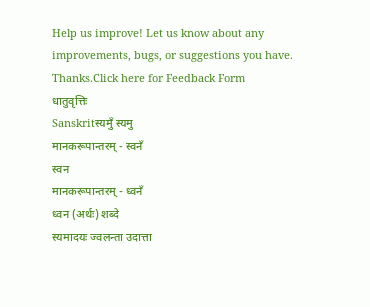Help us improve! Let us know about any improvements, bugs, or suggestions you have. Thanks.Click here for Feedback Form
धातुवृत्तिः
Sanskritस्यमुँ स्यमु
मानकरूपान्तरम् - स्वनँ
स्वन
मानकरूपान्तरम् - ध्वनँ
ध्वन (अर्थः) शब्दे
स्यमादयः ज्वलन्ता उदात्ता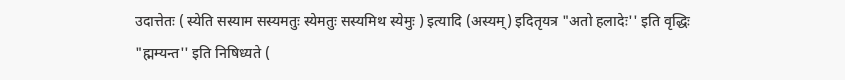उदात्तेतः ( स्येति सस्याम सस्यमतुः स्येमतुः सस्यमिथ स्येमुः ) इत्यादि (अस्यम्) इदितृयत्र "अतो हलादेः'' इति वृद्धिः "ह्मम्यन्त'' इति निषिध्यते (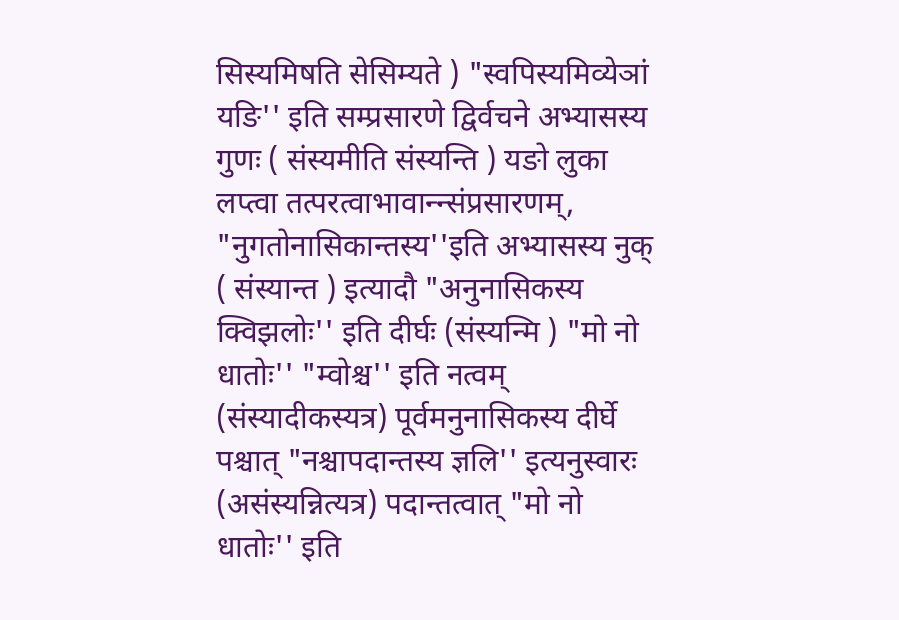सिस्यमिषति सेसिम्यते ) "स्वपिस्यमिव्येञां यङि'' इति सम्प्रसारणे द्विर्वचने अभ्यासस्य गुणः ( संस्यमीति संस्यन्ति ) यङो लुका लप्त्वा तत्परत्वाभावान्न्संप्रसारणम्, "नुगतोनासिकान्तस्य''इति अभ्यासस्य नुक् ( संस्यान्त ) इत्यादौ "अनुनासिकस्य क्विझलोः'' इति दीर्घः (संस्यन्मि ) "मो नो धातोः'' "म्वोश्च'' इति नत्वम् (संस्यादीकस्यत्र) पूर्वमनुनासिकस्य दीर्घे पश्चात् "नश्चापदान्तस्य ज्ञलि'' इत्यनुस्वारः (असंस्यन्नित्यत्र) पदान्तत्वात् "मो नो धातोः'' इति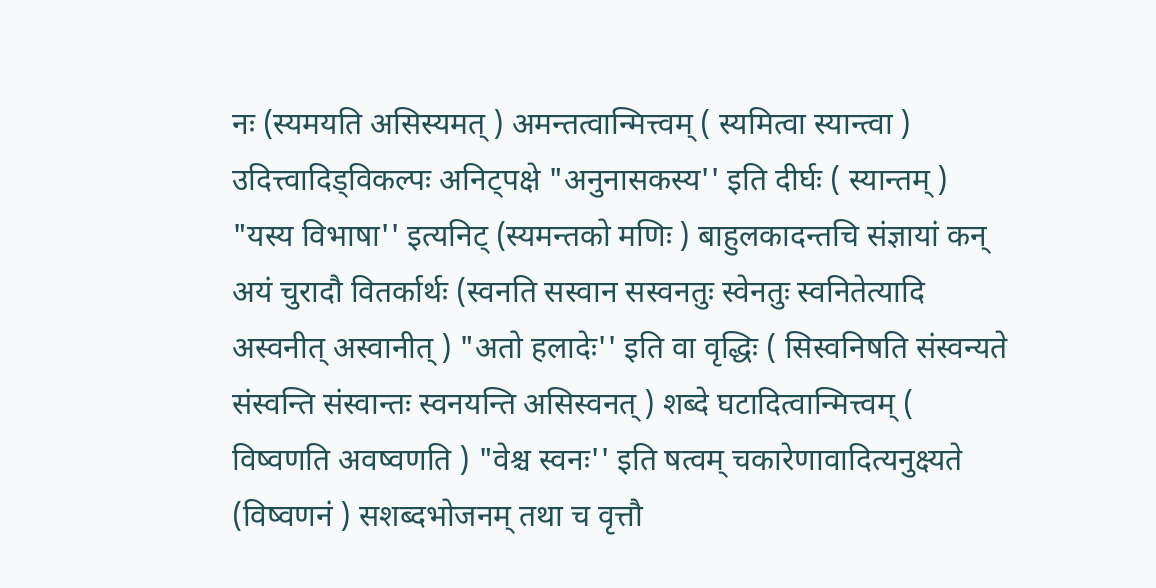नः (स्यमयति असिस्यमत् ) अमन्तत्वान्मित्त्वम् ( स्यमित्वा स्यान्त्वा ) उदित्त्वादिड्विकल्पः अनिट्पक्षे "अनुनासकस्य'' इति दीर्घः ( स्यान्तम् ) "यस्य विभाषा'' इत्यनिट् (स्यमन्तको मणिः ) बाहुलकादन्तचि संज्ञायां कन् अयं चुरादौ वितर्कार्थः (स्वनति सस्वान सस्वनतुः स्वेनतुः स्वनितेत्यादि अस्वनीत् अस्वानीत् ) "अतो हलादेः'' इति वा वृद्धिः ( सिस्वनिषति संस्वन्यते संस्वन्ति संस्वान्तः स्वनयन्ति असिस्वनत् ) शब्दे घटादित्वान्मित्त्वम् ( विष्वणति अवष्वणति ) "वेश्च स्वनः'' इति षत्वम् चकारेणावादित्यनुक्ष्यते (विष्वणनं ) सशब्दभोजनम् तथा च वृत्तौ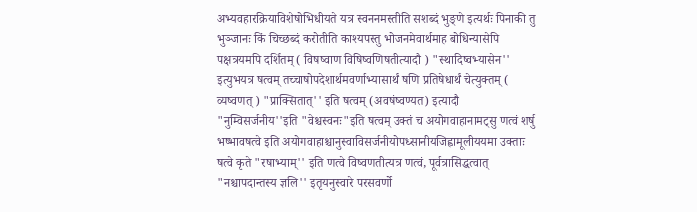अभ्यवहारक्रियाविशेषोभिधीयते यत्र स्वननमस्तीति सशब्दं भुङ्णे इत्यर्थः पिनाकी तु भुञ्जानः किं चिच्छब्दं करोतीति काश्यपस्तु भोजनमेवार्थमाह बोधिन्यासेपि पक्षत्रयमपि दर्शितम् ( विषष्वाण विषिष्वणिषतीत्यादौ ) "स्थादिष्वभ्यासेन'' इत्युभयत्र षत्वम् तच्चाषोपदेशार्थमवर्णाभ्यासार्थं षणि प्रतिषेधार्थं चेत्युक्तम् ( व्यष्वणत् ) "प्राक्सितात्'' इति षत्वम् (अवषंष्वण्यत) इत्यादौ "नुम्विसर्जनीय''इति "वेश्चस्वनः"इति षत्वम् उक्तं च अयोगवाहानामट्सु णत्वं शर्षु भष्भावषत्वे इति अयोगवाहाश्चानुस्वाविसर्जनीयोपध्सानीयजिह्वामूलीययमा उक्ताः षत्वे कृते "रषाभ्याम्'' इति णत्वे विष्वणतीत्यत्र णत्वं, पूर्वत्रासिद्धत्वात् "नश्चापदान्तस्य ज्ञलि'' इतृयनुस्वारे परसवर्णो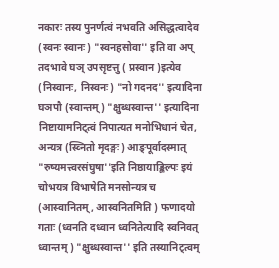नकारः तस्य पुनर्णत्वं नभवति असिद्धत्वादेव (स्वनः स्वानः) "स्वनहसोवा'' इति वा अप् तदभावे घञ् उपसृष्टत्तु ( प्रस्वान )इत्येव (निस्वानः, निस्वनः) "नो गदनद'' इत्यादिना घञपौ (स्वान्तम्) "क्षुब्धस्वान्त'' इत्यादिना निष्टायामनिट्त्वं निपात्यत मनोभिधानं चेत, अन्यत्र (स्व्नितो मृदङ्गः) आङ्पूर्वादस्मात् "रुष्यमत्त्वरसंघुषा''इति निष्ठायाङ्किल्पः इयं चोभयत्र विभाषेति मनसोन्यत्र च (आस्वानितम्, आस्वनितमिति ) फणादयो गताः (ध्वनति दध्वान ध्वनितेत्यादि स्वनिवत् ध्वान्तम् ) "क्षुब्धस्वान्त'' इति तस्यानिट्त्वम्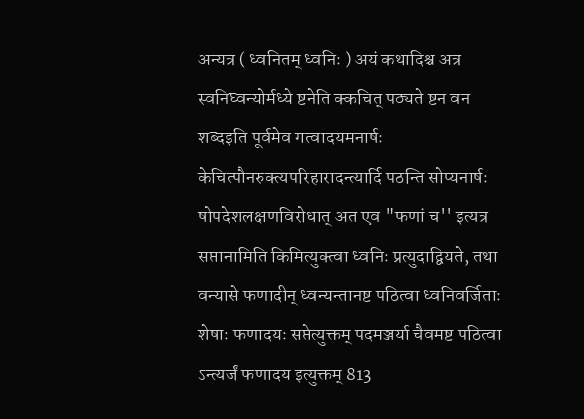अन्यत्र ( ध्वनितम् ध्वनिः ) अयं कथादिश्च अत्र स्वनिघ्वन्योर्मध्ये ष्टनेति क्कचित् पठ्यते ष्टन वन शब्दइति पूर्वमेव गत्वादयमनार्षः केचित्पौनरुक्त्यपरिहारादन्त्यार्दि पठन्ति सोप्यनार्षः षोपदेशलक्षणविरोधात् अत एव "फणां च'' इत्यत्र सप्तानामिति किमित्युक्त्वा ध्वनिः प्रत्युदाद्वियते, तथा वन्यासे फणादीन् ध्वन्यन्तानष्ट पठित्वा ध्वनिवर्जिताः शेषाः फणादयः सप्तेत्युक्तम् पदमञ्जर्या चैवमष्ट पठित्वा ऽन्त्यर्जं फणादय इत्युक्तम् 813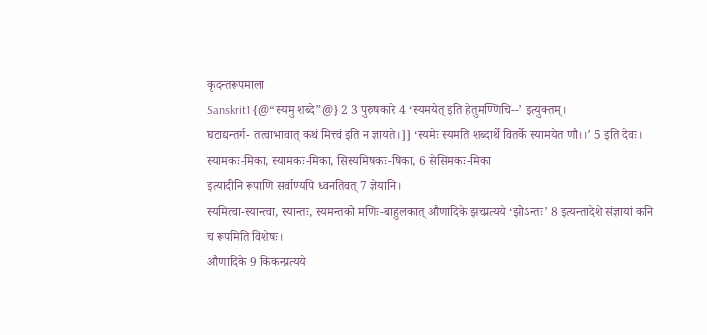कृदन्तरूपमाला
Sanskrit1 {@“स्यमु शब्दे”@} 2 3 पुरुषकारे 4 ‘स्यमयेत् इति हेतुमण्णिचि--’ इत्युक्तम्।
घटाद्यन्तर्ग- तत्वाभावात् कथं मित्त्वं इति न ज्ञायते।]] ‘स्यमेः स्यमति शब्दार्थे वितर्के स्यामयेत णौ।।’ 5 इति देवः।
स्यामकः-मिका, स्यामकः-मिका, सिस्यमिषकः-षिका, 6 सेसिमकः-मिका
इत्यादीनि रूपाणि सर्वाण्यपि ध्वनतिवत् 7 ज्ञेयानि।
स्यमित्वा-स्यान्त्वा, स्यान्तः, स्यमन्तको मणिः-बाहुलकात् औणादिके झच्प्रत्यये ‘झोऽन्तः’ 8 इत्यन्तादेशे संज्ञायां कनि च रूपमिति विशेषः।
औणादिके 9 किकन्प्रत्यये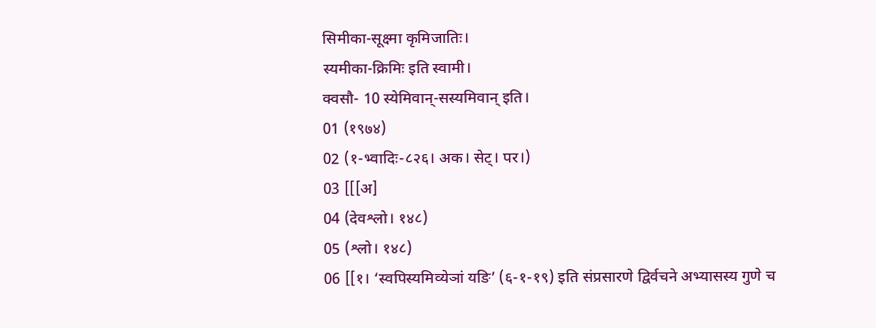सिमीका-सूक्ष्मा कृमिजातिः।
स्यमीका-क्रिमिः इति स्वामी।
क्वसौ- 10 स्येमिवान्-सस्यमिवान् इति।
01 (१९७४)
02 (१-भ्वादिः-८२६। अक। सेट्। पर।)
03 [[[अ]
04 (देवश्लो। १४८)
05 (श्लो। १४८)
06 [[१। ‘स्वपिस्यमिव्येञां यङि’ (६-१-१९) इति संप्रसारणे द्विर्वचने अभ्यासस्य गुणे च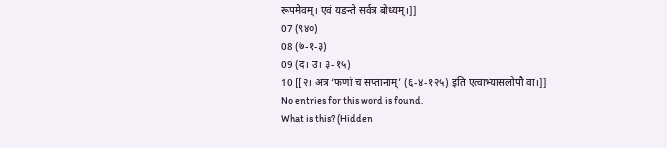रूपमेवम्। एवं यङन्ते सर्वत्र बोध्यम्।]]
07 (९४०)
08 (७-१-३)
09 (द। उ। ३-१५)
10 [[२। अत्र ‘फणां च सप्तानाम्’ (६-४-१२५) इति एत्वाभ्यासलोपौ वा।]]
No entries for this word is found.
What is this? (Hidden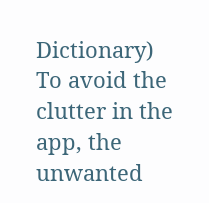Dictionary)
To avoid the clutter in the app, the unwanted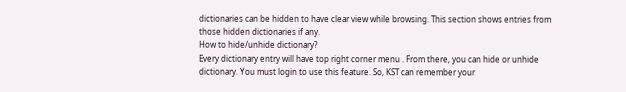dictionaries can be hidden to have clear view while browsing. This section shows entries from those hidden dictionaries if any.
How to hide/unhide dictionary?
Every dictionary entry will have top right corner menu . From there, you can hide or unhide dictionary. You must login to use this feature. So, KST can remember your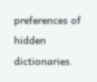preferences of hidden dictionaries.